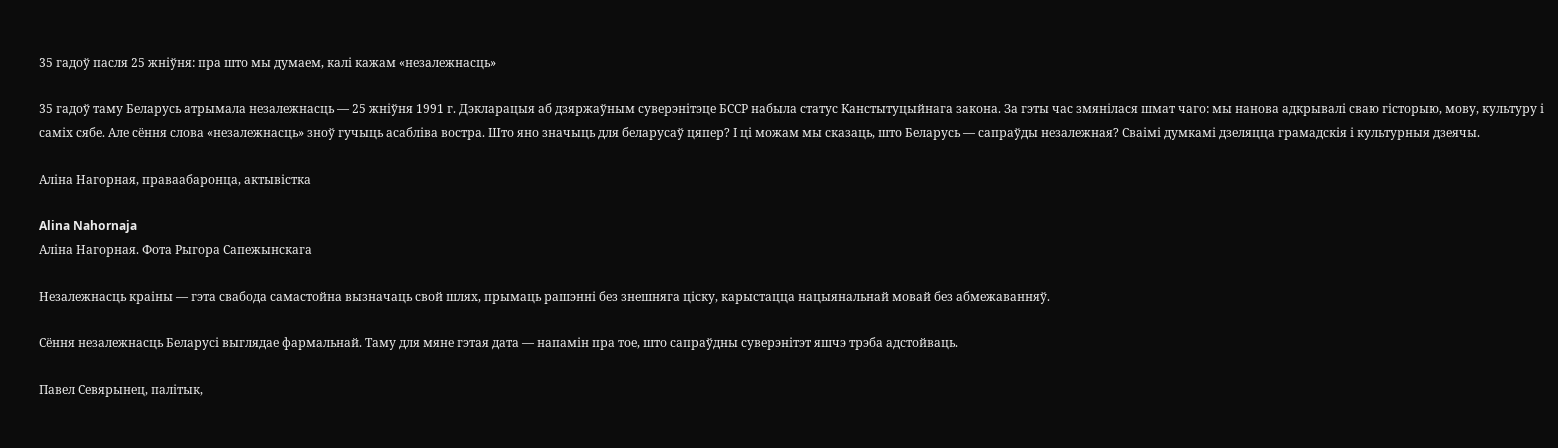35 гадоў пасля 25 жніўня: пра што мы думаем, калі кажам «незалежнасць»

35 гадоў таму Беларусь атрымала незалежнасць — 25 жніўня 1991 г. Дэкларацыя аб дзяржаўным суверэнітэце БССР набыла статус Канстытуцыйнага закона. За гэты час змянілася шмат чаго: мы нанова адкрывалі сваю гісторыю, мову, культуру і саміх сябе. Але сёння слова «незалежнасць» зноў гучыць асабліва востра. Што яно значыць для беларусаў цяпер? І ці можам мы сказаць, што Беларусь — сапраўды незалежная? Сваімі думкамі дзеляцца грамадскія і культурныя дзеячы.

Аліна Нагорная, праваабаронца, актывістка

Alina Nahornaja
Аліна Нагорная. Фота Рыгора Сапежынскага

Незалежнасць краіны — гэта свабода самастойна вызначаць свой шлях, прымаць рашэнні без знешняга ціску, карыстацца нацыянальнай мовай без абмежаванняў.

Сёння незалежнасць Беларусі выглядае фармальнай. Таму для мяне гэтая дата — напамін пра тое, што сапраўдны суверэнітэт яшчэ трэба адстойваць.

Павел Севярынец, палітык,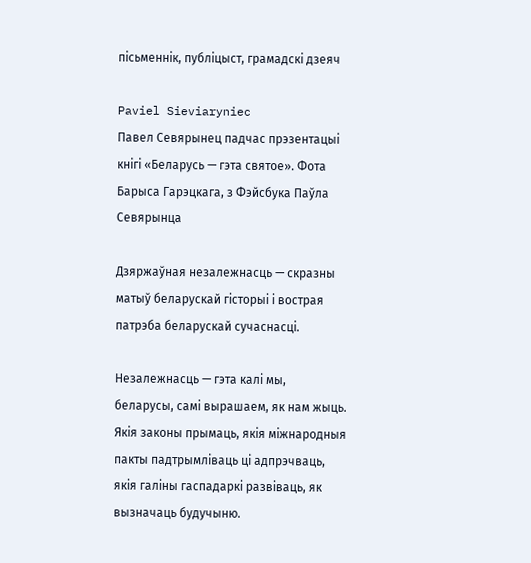пісьменнік, публіцыст, грамадскі дзеяч

Paviel Sieviaryniec
Павел Севярынец падчас прэзентацыі кнігі «Беларусь — гэта святое». Фота Барыса Гарэцкага, з Фэйсбука Паўла Севярынца

Дзяржаўная незалежнасць — скразны матыў беларускай гісторыі і вострая патрэба беларускай сучаснасці.

Незалежнасць — гэта калі мы, беларусы, самі вырашаем, як нам жыць. Якія законы прымаць, якія міжнародныя пакты падтрымліваць ці адпрэчваць, якія галіны гаспадаркі развіваць, як вызначаць будучыню.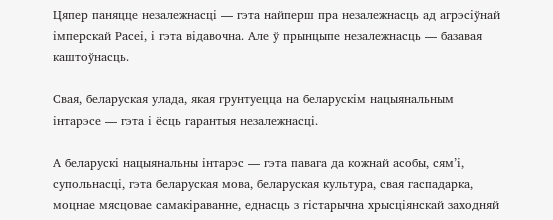Цяпер паняцце незалежнасці — гэта найперш пра незалежнасць ад агрэсіўнай імперскай Расеі, і гэта відавочна. Але ў прынцыпе незалежнасць — базавая каштоўнасць.

Свая, беларуская улада, якая грунтуецца на беларускім нацыянальным інтарэсе — гэта і ёсць гарантыя незалежнасці.

А беларускі нацыянальны інтарэс — гэта павага да кожнай асобы, сям’і, супольнасці, гэта беларуская мова, беларуская культура, свая гаспадарка, моцнае мясцовае самакіраванне, еднасць з гістарычна хрысціянскай заходняй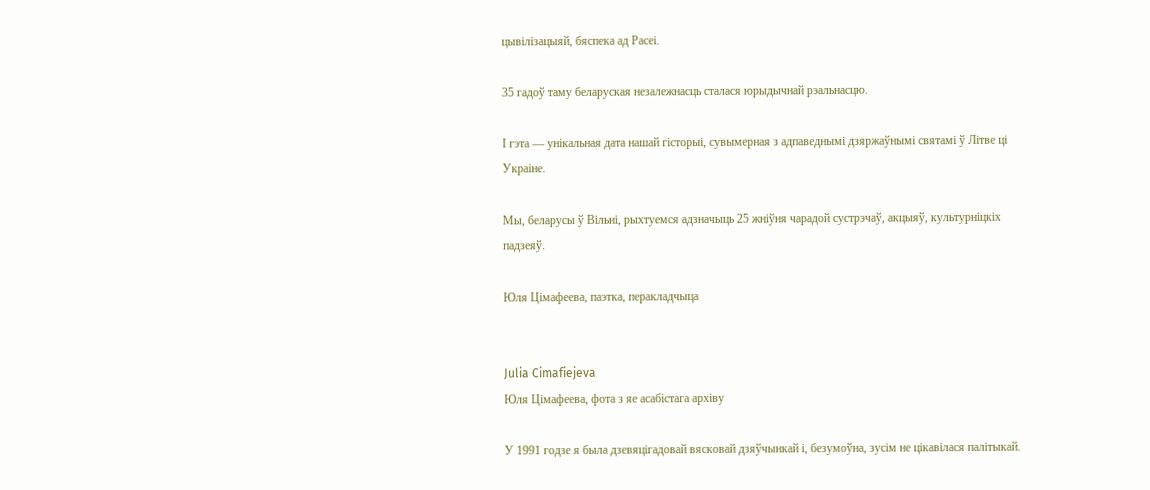цывілізацыяй, бяспека ад Расеі.

35 гадоў таму беларуская незалежнасць сталася юрыдычнай рэальнасцю.

І гэта — унікальная дата нашай гісторыі, сувымерная з адпаведнымі дзяржаўнымі святамі ў Літве ці Украіне.

Мы, беларусы ў Вільні, рыхтуемся адзначыць 25 жніўня чарадой сустрэчаў, акцыяў, культурніцкіх падзеяў.

Юля Цімафеева, паэтка, перакладчыца


Julia Cimafiejeva
Юля Цімафеева, фота з яе асабістага архіву

У 1991 годзе я была дзевяцігадовай вясковай дзяўчынкай і, безумоўна, зусім не цікавілася палітыкай.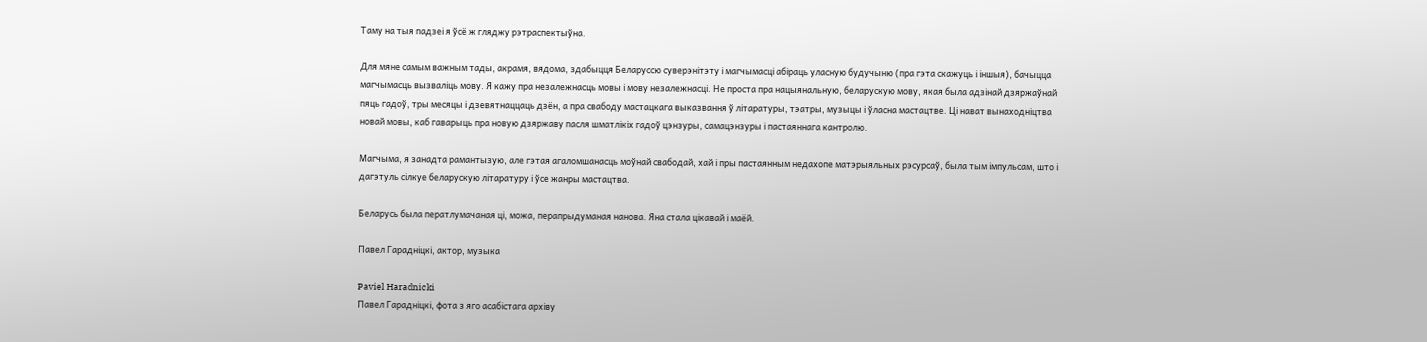Таму на тыя падзеі я ўсё ж гляджу рэтраспектыўна.

Для мяне самым важным тады, акрамя, вядома, здабыцця Беларуссю суверэнітэту і магчымасці абіраць уласную будучыню (пра гэта скажуць і іншыя), бачыцца магчымасць вызваліць мову. Я кажу пра незалежнасць мовы і мову незалежнасці. Не проста пра нацыянальную, беларускую мову, якая была адзінай дзяржаўнай пяць гадоў, тры месяцы і дзевятнаццаць дзён, а пра свабоду мастацкага выказвання ў літаратуры, тэатры, музыцы і ўласна мастацтве. Ці нават вынаходніцтва новай мовы, каб гаварыць пра новую дзяржаву пасля шматлікіх гадоў цэнзуры, самацэнзуры і пастаяннага кантролю.

Магчыма, я занадта рамантызую, але гэтая агаломшанасць моўнай свабодай, хай і пры пастаянным недахопе матэрыяльных рэсурсаў, была тым імпульсам, што і дагэтуль сілкуе беларускую літаратуру і ўсе жанры мастацтва.

Беларусь была ператлумачаная ці, можа, перапрыдуманая нанова. Яна стала цікавай і маёй.

Павел Гарадніцкі, актор, музыка

Paviel Haradnicki
Павел Гарадніцкі, фота з яго асабістага архіву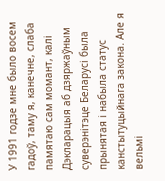У 1991 годзе мне было восем гадоў, таму я, канечне, слаба памятаю сам момант, калі Дэкларацыя аб дзяржаўным суверэнітэце Беларусі была прынятая і набыла статус канстытуцыйнага закона. Але я вельмі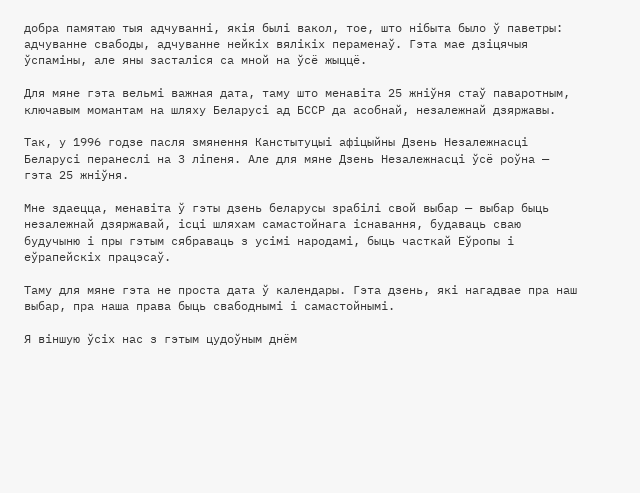добра памятаю тыя адчуванні, якія былі вакол, тое, што нібыта было ў паветры: адчуванне свабоды, адчуванне нейкіх вялікіх пераменаў. Гэта мае дзіцячыя ўспаміны, але яны засталіся са мной на ўсё жыццё.

Для мяне гэта вельмі важная дата, таму што менавіта 25 жніўня стаў паваротным, ключавым момантам на шляху Беларусі ад БССР да асобнай, незалежнай дзяржавы.

Так, у 1996 годзе пасля змянення Канстытуцыі афіцыйны Дзень Незалежнасці Беларусі перанеслі на 3 ліпеня. Але для мяне Дзень Незалежнасці ўсё роўна — гэта 25 жніўня.

Мне здаецца, менавіта ў гэты дзень беларусы зрабілі свой выбар — выбар быць незалежнай дзяржавай, ісці шляхам самастойнага існавання, будаваць сваю будучыню і пры гэтым сябраваць з усімі народамі, быць часткай Еўропы і еўрапейскіх працэсаў.

Таму для мяне гэта не проста дата ў календары. Гэта дзень, які нагадвае пра наш выбар, пра наша права быць свабоднымі і самастойнымі.

Я віншую ўсіх нас з гэтым цудоўным днём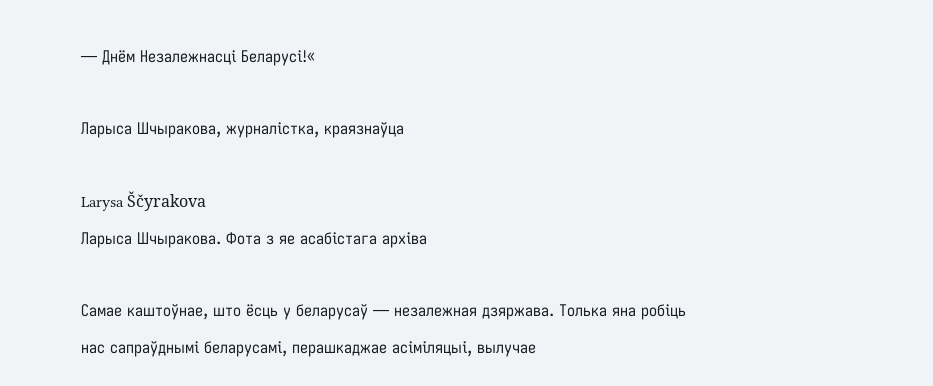— Днём Незалежнасці Беларусі!«

Ларыса Шчыракова, журналістка, краязнаўца

Larysa Ščyrakova
Ларыса Шчыракова. Фота з яе асабістага архіва

Самае каштоўнае, што ёсць у беларусаў — незалежная дзяржава. Толька яна робіць нас сапраўднымі беларусамі, перашкаджае асіміляцыі, вылучае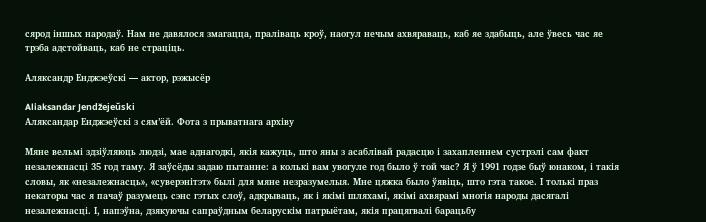сярод іншых народаў. Нам не давялося змагацца, праліваць кроў, наогул нечым ахвяраваць, каб яе здабыць, але ўвесь час яе трэба адстойваць, каб не страціць.

Аляксандр Енджэеўскі — актор, рэжысёр

Aliaksandar Jendžejeŭski
Аляксандар Енджэеўскі з сям’ёй. Фота з прыватнага архіву

Мяне вельмі здзіўляюць людзі, мае аднагодкі, якія кажуць, што яны з асаблівай радасцю і захапленнем сустрэлі сам факт незалежнасці 35 год таму. Я заўсёды задаю пытанне: а колькі вам увогуле год было ў той час? Я ў 1991 годзе быў юнаком, і такія словы, як «незалежнасць», «суверэнітэт» былі для мяне незразумелыя. Мне цяжка было ўявіць, што гэта такое. І толькі праз некаторы час я пачаў разумець сэнс гэтых слоў, адкрываць, як і якімі шляхамі, якімі ахвярамі многія народы дасягалі незалежнасці. І, напэўна, дзякуючы сапраўдным беларускім патрыётам, якія працягвалі барацьбу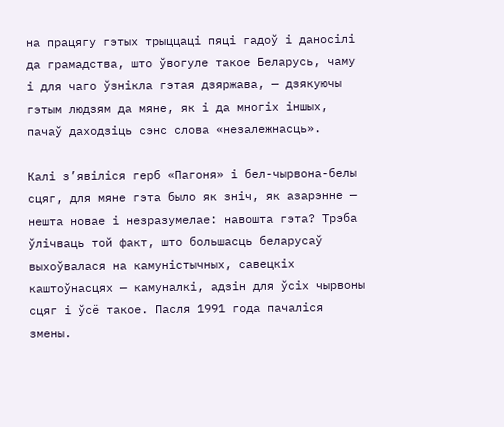на працягу гэтых трыццаці пяці гадоў і даносілі да грамадства, што ўвогуле такое Беларусь, чаму і для чаго ўзнікла гэтая дзяржава, — дзякуючы гэтым людзям да мяне, як і да многіх іншых, пачаў даходзіць сэнс слова «незалежнасць».

Калі з’явіліся герб «Пагоня» і бел-чырвона-белы сцяг, для мяне гэта было як зніч, як азарэнне — нешта новае і незразумелае: навошта гэта? Трэба ўлічваць той факт, што большасць беларусаў выхоўвалася на камуністычных, савецкіх каштоўнасцях — камуналкі, адзін для ўсіх чырвоны сцяг і ўсё такое. Пасля 1991 года пачаліся змены.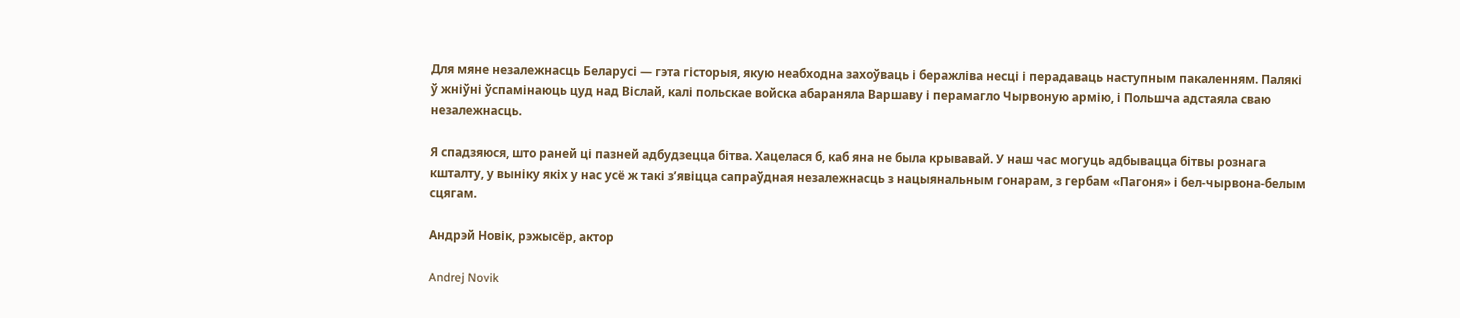Для мяне незалежнасць Беларусі — гэта гісторыя, якую неабходна захоўваць і беражліва несці і перадаваць наступным пакаленням. Палякі ў жніўні ўспамінаюць цуд над Віслай, калі польскае войска абараняла Варшаву і перамагло Чырвоную армію, і Польшча адстаяла сваю незалежнасць.

Я спадзяюся, што раней ці пазней адбудзецца бітва. Хацелася б, каб яна не была крывавай. У наш час могуць адбывацца бітвы рознага кшталту, у выніку якіх у нас усё ж такі з’явіцца сапраўдная незалежнасць з нацыянальным гонарам, з гербам «Пагоня» і бел-чырвона-белым сцягам.

Андрэй Новік, рэжысёр, актор

Andrej Novik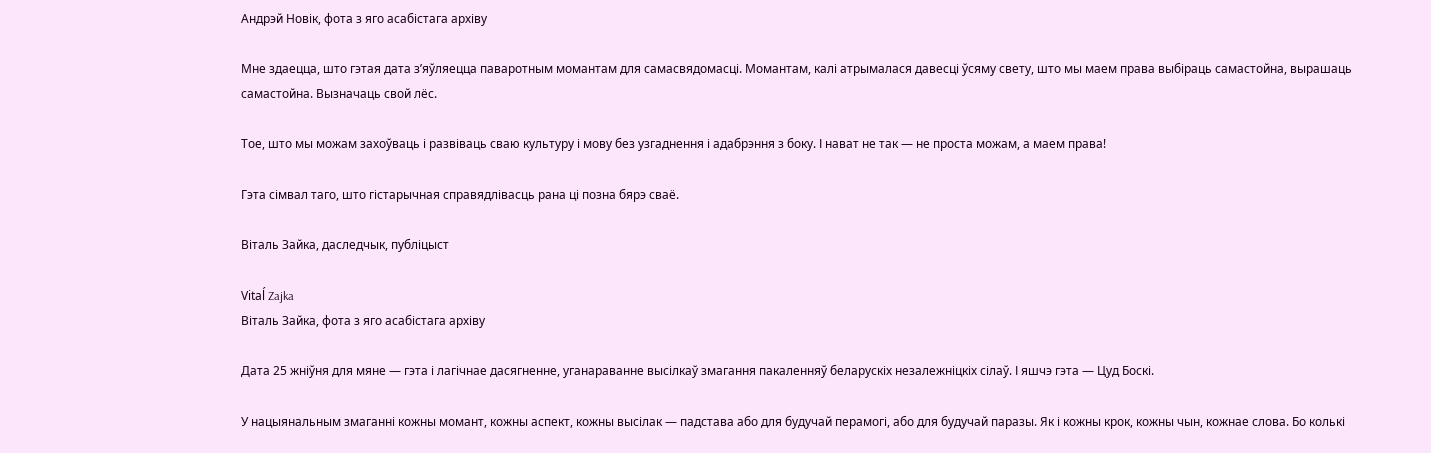Андрэй Новік, фота з яго асабістага архіву

Мне здаецца, што гэтая дата з’яўляецца паваротным момантам для самасвядомасці. Момантам, калі атрымалася давесці ўсяму свету, што мы маем права выбіраць самастойна, вырашаць самастойна. Вызначаць свой лёс.

Тое, што мы можам захоўваць і развіваць сваю культуру і мову без узгаднення і адабрэння з боку. І нават не так — не проста можам, а маем права!

Гэта сімвал таго, што гістарычная справядлівасць рана ці позна бярэ сваё.

Віталь Зайка, даследчык, публіцыст

Vitaĺ Zajka
Віталь Зайка, фота з яго асабістага архіву

Дата 25 жніўня для мяне — гэта і лагічнае дасягненне, уганараванне высілкаў змагання пакаленняў беларускіх незалежніцкіх сілаў. І яшчэ гэта — Цуд Боскі.

У нацыянальным змаганні кожны момант, кожны аспект, кожны высілак — падстава або для будучай перамогі, або для будучай паразы. Як і кожны крок, кожны чын, кожнае слова. Бо колькі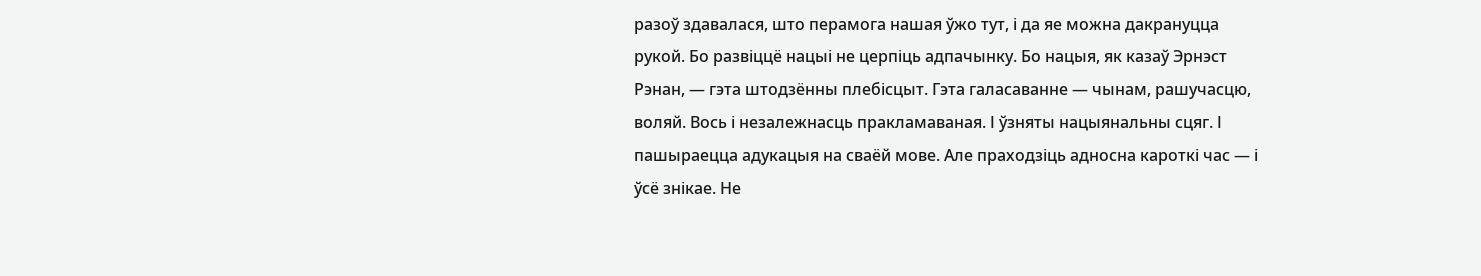разоў здавалася, што перамога нашая ўжо тут, і да яе можна дакрануцца рукой. Бо развіццё нацыі не церпіць адпачынку. Бо нацыя, як казаў Эрнэст Рэнан, — гэта штодзённы плебісцыт. Гэта галасаванне — чынам, рашучасцю, воляй. Вось і незалежнасць пракламаваная. І ўзняты нацыянальны сцяг. І пашыраецца адукацыя на сваёй мове. Але праходзіць адносна кароткі час — і ўсё знікае. Не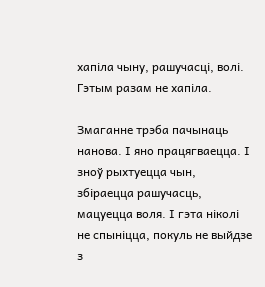хапіла чыну, рашучасці, волі. Гэтым разам не хапіла.

Змаганне трэба пачынаць нанова. І яно працягваецца. І зноў рыхтуецца чын, збіраецца рашучасць, мацуецца воля. І гэта ніколі не спыніцца, покуль не выйдзе з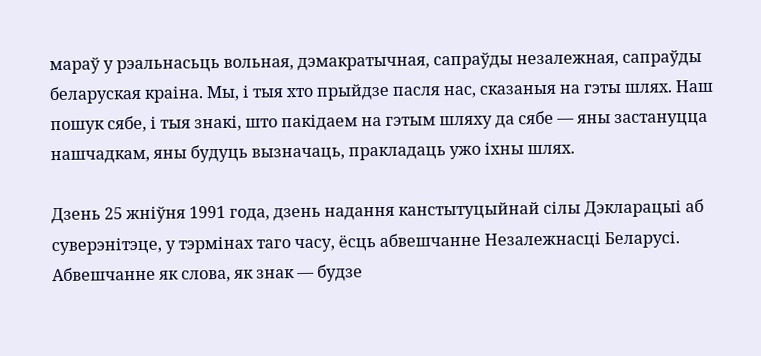мараў у рэальнасьць вольная, дэмакратычная, сапраўды незалежная, сапраўды беларуская краіна. Мы, і тыя хто прыйдзе пасля нас, сказаныя на гэты шлях. Наш пошук сябе, і тыя знакі, што пакідаем на гэтым шляху да сябе — яны застануцца нашчадкам, яны будуць вызначаць, пракладаць ужо іхны шлях.

Дзень 25 жніўня 1991 года, дзень надання канстытуцыйнай сілы Дэкларацыі аб суверэнітэце, у тэрмінах таго часу, ёсць абвешчанне Незалежнасці Беларусі. Абвешчанне як слова, як знак — будзе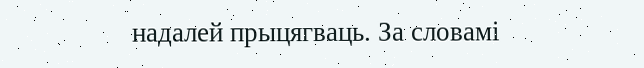надалей прыцягваць. За словамі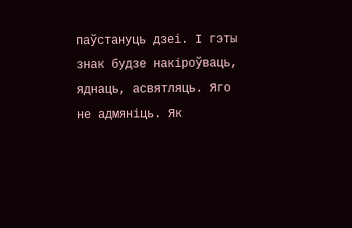паўстануць дзеі. І гэты знак будзе накіроўваць, яднаць, асвятляць. Яго не адмяніць. Як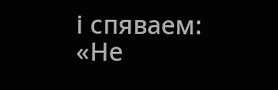і спяваем: «Не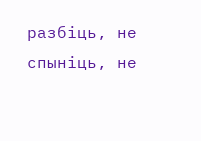разбіць, не спыніць, не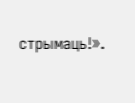стрымаць!».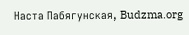Наста Пабягунская, Budzma.org